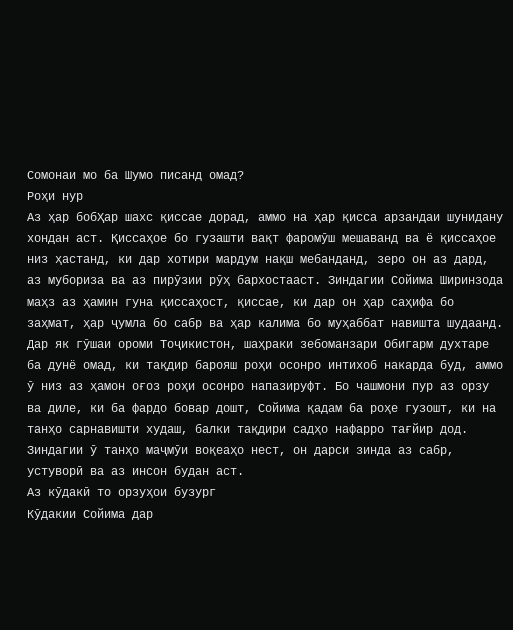Сомонаи мо ба Шумо писанд омад?
Роҳи нур
Аз ҳар бобҲар шахс қиссае дорад, аммо на ҳар қисса арзандаи шунидану хондан аст. Қиссаҳое бо гузашти вақт фаромӯш мешаванд ва ё қиссаҳое низ ҳастанд, ки дар хотири мардум нақш мебанданд, зеро он аз дард, аз мубориза ва аз пирӯзии рӯҳ бархостааст. Зиндагии Сойима Ширинзода маҳз аз ҳамин гуна қиссаҳост, қиссае, ки дар он ҳар саҳифа бо заҳмат, ҳар ҷумла бо сабр ва ҳар калима бо муҳаббат навишта шудаанд.
Дар як гӯшаи ороми Тоҷикистон, шаҳраки зебоманзари Обигарм духтаре ба дунё омад, ки тақдир барояш роҳи осонро интихоб накарда буд, аммо ӯ низ аз ҳамон оғоз роҳи осонро напазируфт. Бо чашмони пур аз орзу ва диле, ки ба фардо бовар дошт, Сойима қадам ба роҳе гузошт, ки на танҳо сарнавишти худаш, балки тақдири садҳо нафарро тағйир дод. Зиндагии ӯ танҳо маҷмӯи воқеаҳо нест, он дарси зинда аз сабр, устуворӣ ва аз инсон будан аст.
Аз кӯдакӣ то орзуҳои бузург
Кӯдакии Сойима дар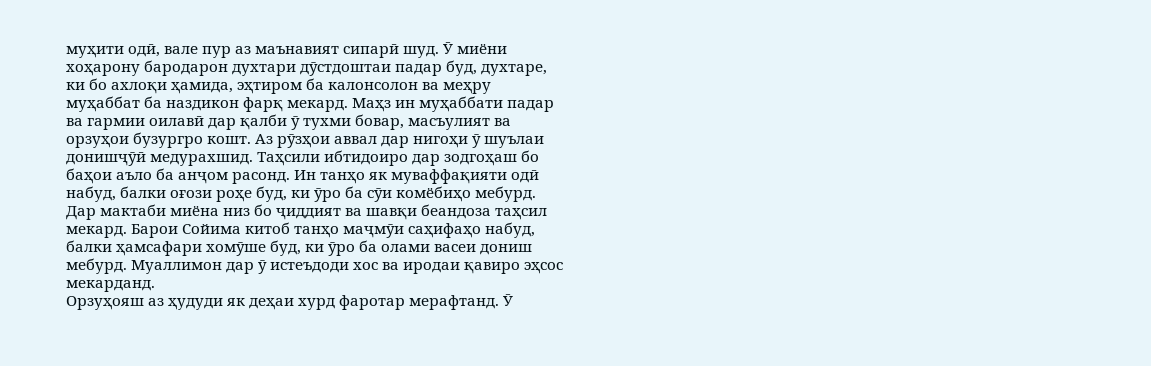муҳити одӣ, вале пур аз маънавият сипарӣ шуд. Ӯ миёни хоҳарону бародарон духтари дӯстдоштаи падар буд, духтаре, ки бо ахлоқи ҳамида, эҳтиром ба калонсолон ва меҳру муҳаббат ба наздикон фарқ мекард. Маҳз ин муҳаббати падар ва гармии оилавӣ дар қалби ӯ тухми бовар, масъулият ва орзуҳои бузургро кошт. Аз рӯзҳои аввал дар нигоҳи ӯ шуълаи донишҷӯӣ медурахшид. Таҳсили ибтидоиро дар зодгоҳаш бо баҳои аъло ба анҷом расонд. Ин танҳо як муваффақияти одӣ набуд, балки оғози роҳе буд, ки ӯро ба сӯи комёбиҳо мебурд.
Дар мактаби миёна низ бо ҷиддият ва шавқи беандоза таҳсил мекард. Барои Сойима китоб танҳо маҷмӯи саҳифаҳо набуд, балки ҳамсафари хомӯше буд, ки ӯро ба олами васеи дониш мебурд. Муаллимон дар ӯ истеъдоди хос ва иродаи қавиро эҳсос мекарданд.
Орзуҳояш аз ҳудуди як деҳаи хурд фаротар мерафтанд. Ӯ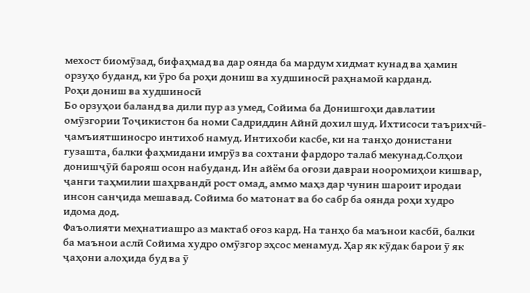мехост биомӯзад, бифаҳмад ва дар оянда ба мардум хидмат кунад ва ҳамин орзуҳо буданд, ки ӯро ба роҳи дониш ва худшиносӣ раҳнамоӣ карданд.
Роҳи дониш ва худшиносӣ
Бо орзуҳои баланд ва дили пур аз умед, Сойима ба Донишгоҳи давлатии омӯзгории Тоҷикистон ба номи Садриддин Айнӣ дохил шуд. Ихтисоси таърихчӣ-ҷамъиятшиносро интихоб намуд. Интихоби касбе, ки на танҳо донистани гузашта, балки фаҳмидани имрӯз ва сохтани фардоро талаб мекунад.Солҳои донишҷӯӣ барояш осон набуданд. Ин айём ба оғози давраи нооромиҳои кишвар, ҷанги таҳмилии шаҳрвандӣ рост омад, аммо маҳз дар чунин шароит иродаи инсон санҷида мешавад. Сойима бо матонат ва бо сабр ба оянда роҳи худро идома дод.
Фаъолияти меҳнатиашро аз мактаб оғоз кард. На танҳо ба маънои касбӣ, балки ба маънои аслӣ Сойима худро омӯзгор эҳсос менамуд. Ҳар як кӯдак барои ӯ як ҷаҳони алоҳида буд ва ӯ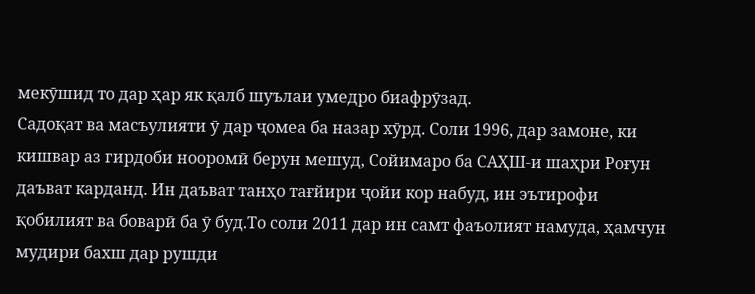мекӯшид то дар ҳар як қалб шуълаи умедро биафрӯзад.
Садоқат ва масъулияти ӯ дар ҷомеа ба назар хӯрд. Соли 1996, дар замоне, ки кишвар аз гирдоби нооромӣ берун мешуд, Сойимаро ба САҲШ-и шаҳри Роғун даъват карданд. Ин даъват танҳо тағйири ҷойи кор набуд, ин эътирофи қобилият ва боварӣ ба ӯ буд.То соли 2011 дар ин самт фаъолият намуда, ҳамчун мудири бахш дар рушди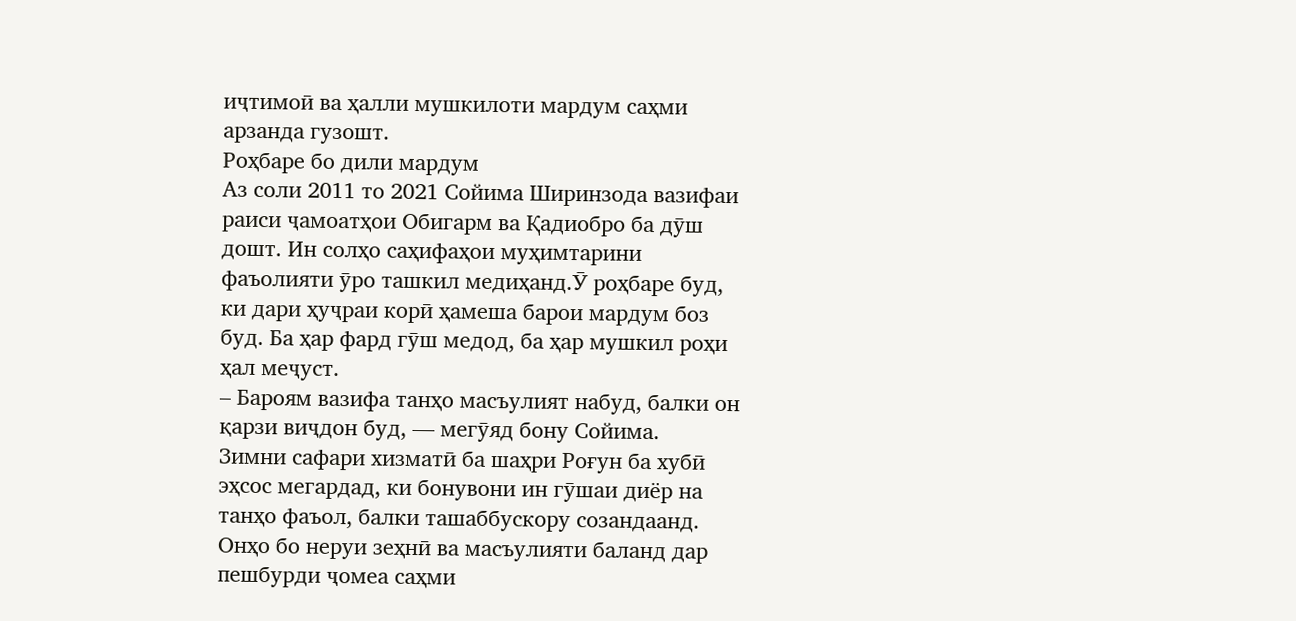иҷтимоӣ ва ҳалли мушкилоти мардум саҳми арзанда гузошт.
Роҳбаре бо дили мардум
Аз соли 2011 то 2021 Сойима Ширинзода вазифаи раиси ҷамоатҳои Обигарм ва Қадиобро ба дӯш дошт. Ин солҳо саҳифаҳои муҳимтарини фаъолияти ӯро ташкил медиҳанд.Ӯ роҳбаре буд, ки дари ҳуҷраи корӣ ҳамеша барои мардум боз буд. Ба ҳар фард гӯш медод, ба ҳар мушкил роҳи ҳал меҷуст.
– Бароям вазифа танҳо масъулият набуд, балки он қарзи виҷдон буд, — мегӯяд бону Сойима.
Зимни сафари хизматӣ ба шаҳри Роғун ба хубӣ эҳсос мегардад, ки бонувони ин гӯшаи диёр на танҳо фаъол, балки ташаббускору созандаанд. Онҳо бо неруи зеҳнӣ ва масъулияти баланд дар пешбурди ҷомеа саҳми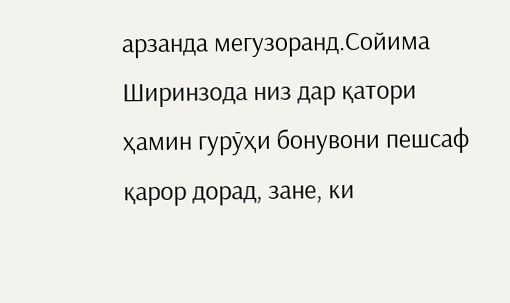арзанда мегузоранд.Сойима Ширинзода низ дар қатори ҳамин гурӯҳи бонувони пешсаф қарор дорад, зане, ки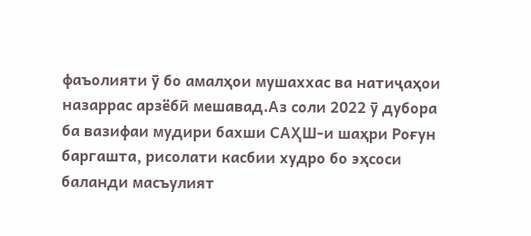фаъолияти ӯ бо амалҳои мушаххас ва натиҷаҳои назаррас арзёбӣ мешавад.Аз соли 2022 ӯ дубора ба вазифаи мудири бахши САҲШ-и шаҳри Роғун баргашта, рисолати касбии худро бо эҳсоси баланди масъулият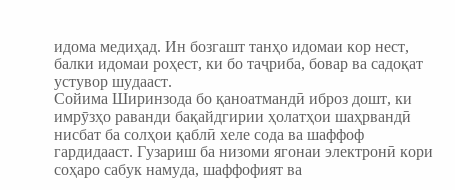идома медиҳад. Ин бозгашт танҳо идомаи кор нест, балки идомаи роҳест, ки бо таҷриба, бовар ва садоқат устувор шудааст.
Сойима Ширинзода бо қаноатмандӣ иброз дошт, ки имрӯзҳо раванди бақайдгирии ҳолатҳои шаҳрвандӣ нисбат ба солҳои қаблӣ хеле сода ва шаффоф гардидааст. Гузариш ба низоми ягонаи электронӣ кори соҳаро сабук намуда, шаффофият ва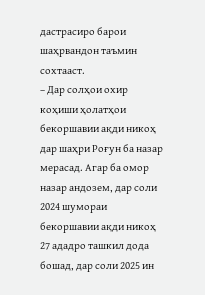дастрасиро барои шаҳрвандон таъмин сохтааст.
– Дар солҳои охир коҳиши ҳолатҳои бекоршавии ақди никоҳ дар шаҳри Роғун ба назар мерасад. Агар ба омор назар андозем, дар соли 2024 шумораи бекоршавии ақди никоҳ 27 ададро ташкил дода бошад, дар соли 2025 ин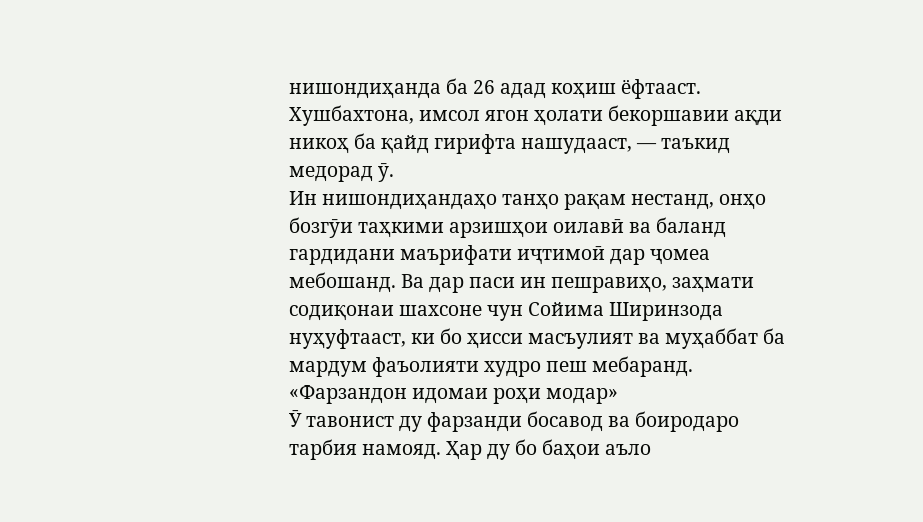нишондиҳанда ба 26 адад коҳиш ёфтааст. Хушбахтона, имсол ягон ҳолати бекоршавии ақди никоҳ ба қайд гирифта нашудааст, — таъкид медорад ӯ.
Ин нишондиҳандаҳо танҳо рақам нестанд, онҳо бозгӯи таҳкими арзишҳои оилавӣ ва баланд гардидани маърифати иҷтимоӣ дар ҷомеа мебошанд. Ва дар паси ин пешравиҳо, заҳмати содиқонаи шахсоне чун Сойима Ширинзода нуҳуфтааст, ки бо ҳисси масъулият ва муҳаббат ба мардум фаъолияти худро пеш мебаранд.
«Фарзандон идомаи роҳи модар»
Ӯ тавонист ду фарзанди босавод ва боиродаро тарбия намояд. Ҳар ду бо баҳои аъло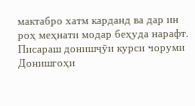мактабро хатм карданд ва дар ин роҳ меҳнати модар беҳуда нарафт.
Писараш донишҷӯи курси чоруми Донишгоҳи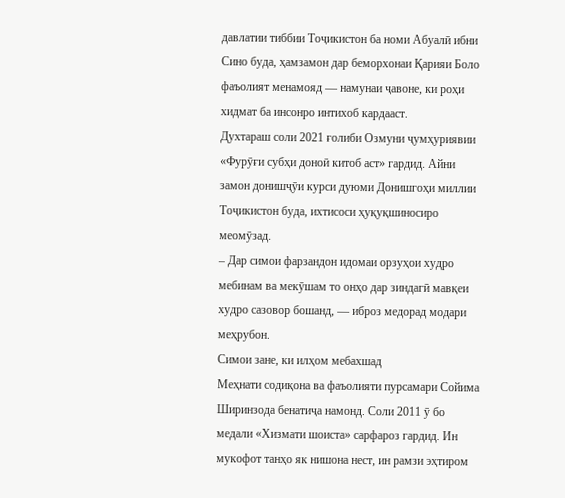давлатии тиббии Тоҷикистон ба номи Абуалӣ ибни Сино буда, ҳамзамон дар беморхонаи Қарияи Боло фаъолият менамояд — намунаи ҷавоне, ки роҳи хидмат ба инсонро интихоб кардааст.
Духтараш соли 2021 ғолиби Озмуни ҷумҳуриявии «Фурӯғи субҳи доноӣ китоб аст» гардид. Айни замон донишҷӯи курси дуюми Донишгоҳи миллии Тоҷикистон буда, ихтисоси ҳуқуқшиносиро меомӯзад.
– Дар симои фарзандон идомаи орзуҳои худро мебинам ва мекӯшам то онҳо дар зиндагӣ мавқеи худро сазовор бошанд, — иброз медорад модари меҳрубон.
Симои зане, ки илҳом мебахшад
Меҳнати содиқона ва фаъолияти пурсамари Сойима Ширинзода бенатиҷа намонд. Соли 2011 ӯ бо медали «Хизмати шоиста» сарфароз гардид. Ин мукофот танҳо як нишона нест, ин рамзи эҳтиром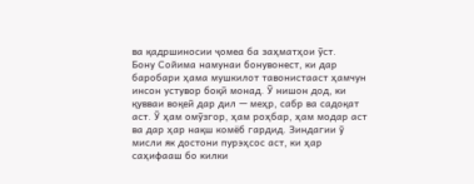ва қадршиносии ҷомеа ба заҳматҳои ӯст.
Бону Сойима намунаи бонувонест, ки дар баробари ҳама мушкилот тавонистааст ҳамчун инсон устувор боқӣ монад. Ӯ нишон дод, ки қувваи воқеӣ дар дил — меҳр, сабр ва садоқат аст. Ӯ ҳам омӯзгор, ҳам роҳбар, ҳам модар аст ва дар ҳар нақш комёб гардид. Зиндагии ӯ мисли як достони пурэҳсос аст, ки ҳар саҳифааш бо килки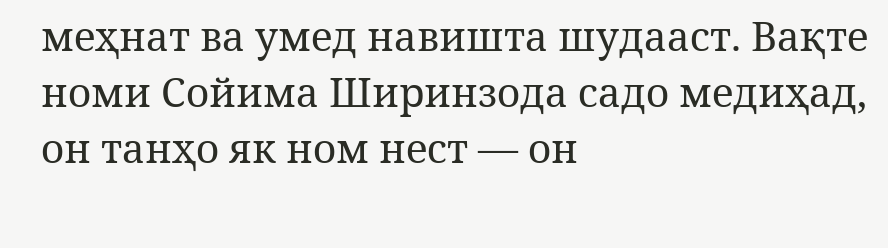меҳнат ва умед навишта шудааст. Вақте номи Сойима Ширинзода садо медиҳад, он танҳо як ном нест — он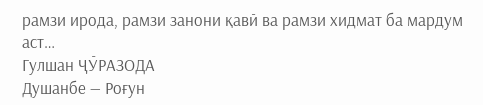рамзи ирода, рамзи занони қавӣ ва рамзи хидмат ба мардум аст…
Гулшан ҶӮРАЗОДА
Душанбе — Роғун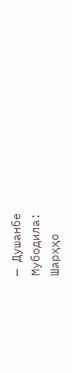— Душанбе
Мубодила:
Шарҳҳо